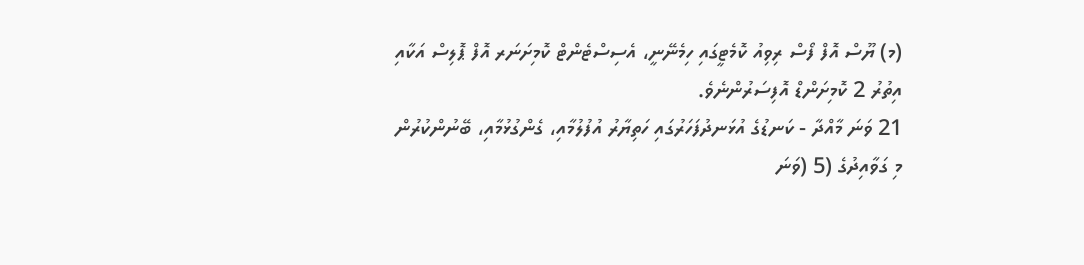(މ) ޔޫސް އޮފް ފޯސް ރިވިއު ކޮމެޓީގައި ހިމެނޭނީ، އެސިސްޓެންޓް ކޮމިށަނަރ އޮފް ޕޮލިސް އަކާއި އިތުރު 2 ކޮމިށަންޑް އޮފިސަރުންނެވެ.
21 ވަނަ މާއްދާ - ކަނޑުގެ އުޅަނދުފަހަރުގައި ހަތިޔާރު އުފުލުމާއި، ގެންގުޅުމާއި، ބޭނުންކުރުން
މި ގަވާއިދުގެ (5 (ވަނަ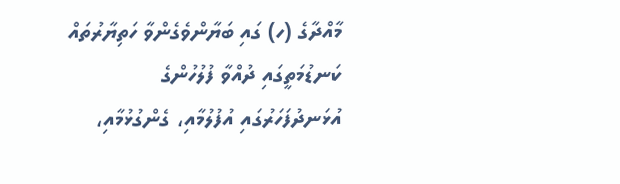މާއްދާގެ (ހ) ގައި ބަޔާންވެގެންވާ ހަތިޔާރުތައް ކަނޑުމަތީގައި ދުއްވާ ފުލުހުންގެ އުޅަނދުފަހަރުގައި އުފުލުމާއި، ގެންގުޅުމާއި،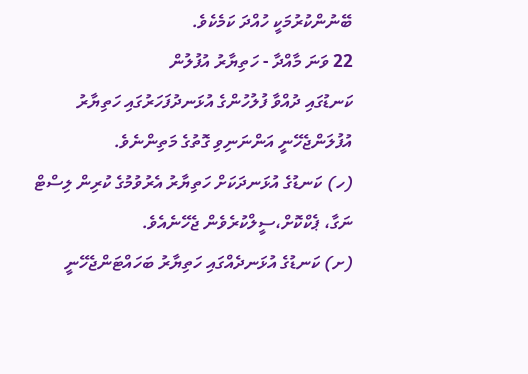ބޭނުންކުރުމަކީ ހުއްދަ ކަމެކެވެ.
22 ވަނަ މާއްދާ - ހަތިޔާރު އުފުލުން
ކަނޑުގައި ދުއްވާ ފުލުހުންގެ އުޅަނދުފަހަރުގައި ހަތިޔާރު އުފުލަންޖެހޭނީ އަންނަނިވި ގޮތުގެ މަތިންނެވެ.
(ހ) ކަނޑުގެ އުޅަނދަކަށް ހަތިޔާރު އެރުވުމުގެ ކުރިން ލިސްޓް ނަގާ، ޕެކްކޮށް،ސީލްކުރެވެން ޖެހޭނެއެވެ.
(ށ) ކަނޑުގެ އުޅަނދެއްގައި ހަތިޔާރު ބަހައްޓަންޖެހޭނީ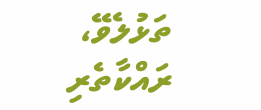ތަޅުލެވޭ، ރައްކާތެރި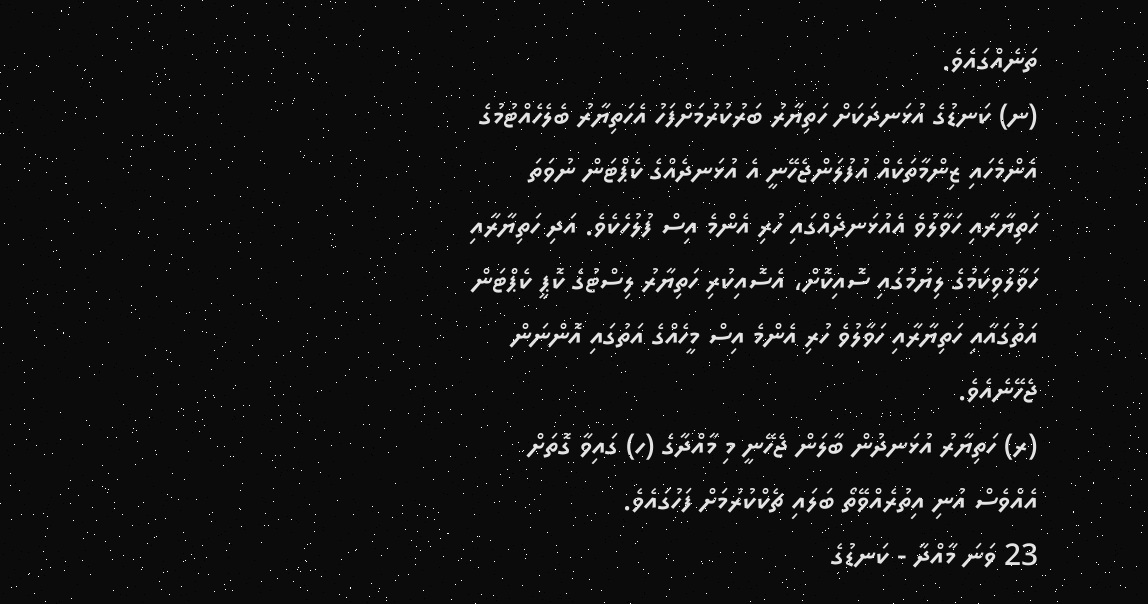ތަނެއްގައެވެ.
(ނ) ކަނޑުގެ އުޅަނދަކަށް ހަތިޔާރު ބަރުކުރުމަށްފަހު އެހަތިޔާރު ބެލެހެއްޓުމުގެ އެންމެހައި ޒިންމާތަކެއް އުފުލަންޖެހޭނީ އެ އުޅަނދެއްގެ ކެޕްޓަން ނުވަތަ ހަތިޔާރާއި ހަވާލުވެ އެއުޅަނދެއްގައި ހުރި އެންމެ އިސް ފުލުހެކެވެ. އަދި ހަތިޔާރާއި ހަވާލުވިކަމުގެ ލިޔުމުގައި ސޮއިކޮށް، އެސޮއިކުރި ހަތިޔާރު ލިސްޓުގެ ކޮޕީ ކެޕްޓަން އަތުގައާއި ހަތިޔާރާއި ހަވާލުވެ ހުރި އެންމެ އިސް މީހެއްގެ އަތުގައި އޮންނަން ޖެހޭނެއެވެ.
(ރ) ހަތިޔާރު އުޅަނދުން ބާލަން ޖެހޭނީ މި މާއްދާގެ (ހ) ގައިވާ ގޮތަށް އެއްވެސް އުނި އިތުރެއްވޭތޯ ބަލައި ޗެކްކުރުމަށް ފަހުގައެވެ.
23 ވަނަ މާއްދާ - ކަނޑުގެ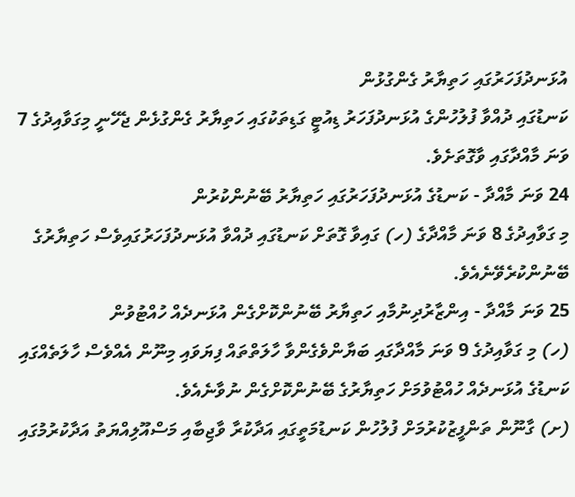އުޅަނދުފަހަރުގައި ހަތިޔާރު ގެންގުޅުން
ކަނޑުގައި ދުއްވާ ފުލުހުންގެ އުޅަނދުފަހަރު ޑިއުޓީ ގަޑިތަކުގައި ހަތިޔާރު ގެންގުޅެން ޖެހޭނީ މިގަވާއިދުގެ 7 ވަނަ މާއްދާގައި ވާގޮތަށެވެ.
24 ވަނަ މާއްދާ - ކަނޑުގެ އުޅަނދުފަހަރުގައި ހަތިޔާރު ބޭނުންކުރުން
މި ގަވާއިދުގެ 8 ވަނަ މާއްދާގެ (ހ) ގައިވާ ގޮތަށް ކަނޑުގައި ދުއްވާ އުޅަނދުފަހަރުގައިވެސް ހަތިޔާރުގެ ބޭނުންކުރެވޭނެއެވެ.
25 ވަނަ މާއްދާ - އިންޒާރުދިނުމާއި ހަތިޔާރު ބޭނުންކޮށްގެން އުޅަނދެއް ހުއްޓުވުން
(ހ) މި ގަވާއިދުގެ 9 ވަނަ މާއްދާގައި ބަޔާންވެގެންވާ ހާލަތްތައް ފިޔަވައި މިނޫން އެއްވެސް ހާލަތެއްގައި ކަނޑުގެ އުޅަނދެއް ހުއްޓުވުމަށް ހަތިޔާރުގެ ބޭނުންކޮށްގެން ނުވާނެއެވެ.
(ށ) ގާނޫން ތަންފީޒުކުރުމަށް ފުލުހުން ކަނޑުމަތީގައި އަދާކުރާ ވާޖިބާއި މަސްއޫލިއްޔަތު އަދާކުރުމުގައި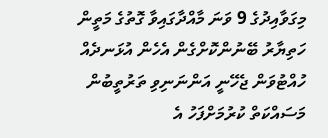މިގަވާއިދުގެ 9 ވަނަ މާއްދާގައިވާ ގޮތުގެ މަތީން ހަތިޔާރު ބޭނުންކޮށްގެން އެހެން އުޅަނދެއް ހުއްޓުވަން ޖެހޭނީ އަންނަނިވި ތަރުތީބުން މަސައްކަތް ކުރުމަށްފަހު އެ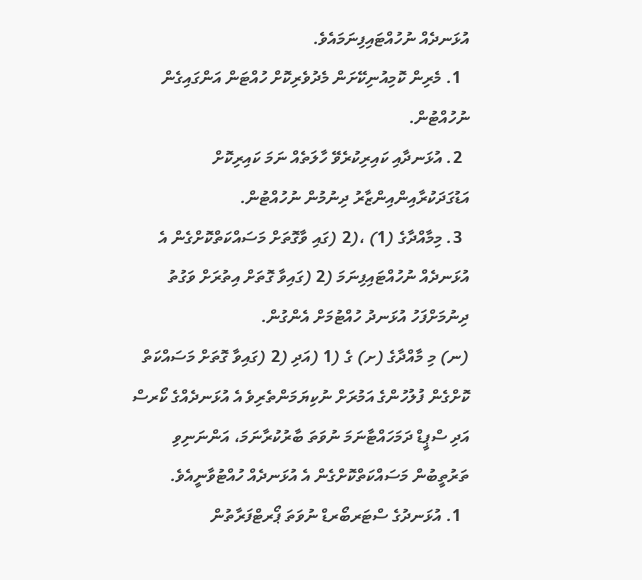އުޅަނދެއް ނުހުއްޓައިފިނަމައެވެ.
  1. މެރިން ކޮމިއުނިކޭށަން މެދުވެރިކޮށް ހުއްޓަން އަންގައިގެން ނުހުއްޓުން.
  2. އުޅަނދާއި ކައިރިކުރެވޭ ހާލަތެއް ނަމަ ކައިރިކޮށް އަޑުގަދަކުރާއިންއިންޒާރު ދިނުމުން ނުހުއްޓުން.
  3. މިމާއްދާގެ (1) ،(2 (ގައި ވާގޮތަށް މަސައްކަތްކޮށްގެން އެ އުޅަނދެއް ނުހުއްޓައިފިނަމަ (2 (ގައިވާ ގޮތަށް އިތުރަށް ވަގުތު ދިނުމަށްފަހު އުޅަނދު ހުއްޓުމަށް އެންގުން.
(ނ) މި މާއްދާގެ (ށ) ގެ (1 (އަދި (2 (ގައިވާ ގޮތަށް މަސައްކަތް ކޮށްގެން ފުލުހުންގެ އަމުރަށް ނުކިޔަމަންތެރިވެ އެ އުޅަނދެއްގެ ކޯރސް އަދި ސްޕީޑް ދަމަހައްޓާނަމަ ނުވަތަ ބާރުކުރާނަމަ، އަންނަނިވި ތަރުތީބުން މަސައްކަތްކޮށްގެން އެ އުޅަނދެއް ހުއްޓުވާނީއެވެ.
  1. އުޅަނދުގެ ސްޓަރބޯރޑް ނުވަތަ ޕޯރޓްފަރާތުން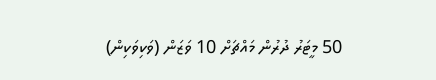50 މީޓަރު ދުރުން މައްޗަށް 10 ވަޒަން (ވަކިވަކިން)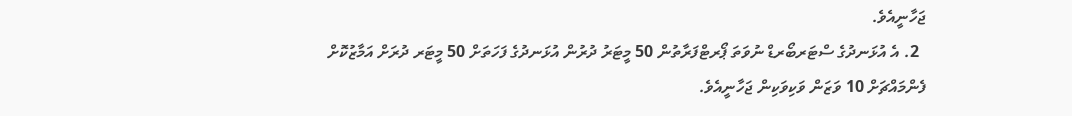ޖަހާނީއެވެ.
  2. އެ އުޅަނދުގެ ސްޓަރބޯރޑް ނުވަތަ ޕޯރޓްފަރާތުން 50 މީޓަރު ދުރުން އުޅަނދުގެ ފަހަތަށް 50 މީޓަރ ދުރަށް އަމާޒުކޮށް ފެންމައްޗަށް 10 ވަޒަން ވަކިވަކިން ޖަހާނީއެވެ.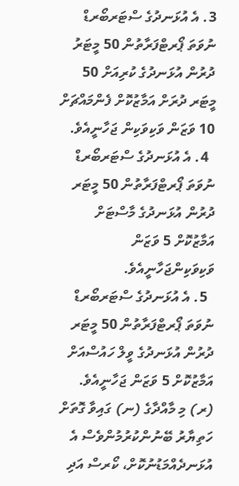3. އެ އުޅަނދުގެ ސްޓަރބޯރޑް ނުވަތަ ޕޯރޓްފަރާތުން 50 މީޓަރު ދުރުން އުޅަނދުގެ ކުރިއަށް 50 މީޓަރ ދުރަށް އަމާޒުކޮށް ފެންމައްޗަށް 10 ވަޒަން ވަކިވަކިން ޖަހާނީއެވެ.
  4. އެ އުޅަނދުގެ ސްޓަރބޯރޑް ނުވަތަ ޕޯރޓްފަރާތުން 50 މީޓަރ ދުރުން އުޅަނދުގެ މާސްޓަށް އަމާޒުކޮށް 5 ވަޒަން ވަކިވަކިންޖަހާނީއެވެ.
  5. އެ އުޅަނދުގެ ސްޓަރބޯރޑް ނުވަތަ ޕޯރޓްފަރާތުން 50 މީޓަރ ދުރުން އުޅަނދުގެ ވީލް ހައުސްއަށް އަމާޒުކޮށް 5 ވަޒަން ޖަހާނީއެވެ.
(ރ) މި މާއްދާގެ (ނ) ގައިވާ ގޮތަށް ހަތިޔާރު ބޭނުންކުރުމުންވެސް އެ އުޅަނދެއްމަޑުނުކޮށް، ކޯރސް އަދި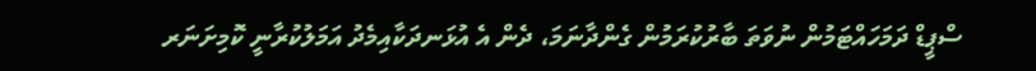ސްޕީޑް ދަމަހައްޓަމުން ނުވަތަ ބާރުކުރަމުން ގެންދާނަމަ، ދެން އެ އުޅަނދަކާއިމެދު އަމަލުކުރާނީ ކޮމިށަނަރ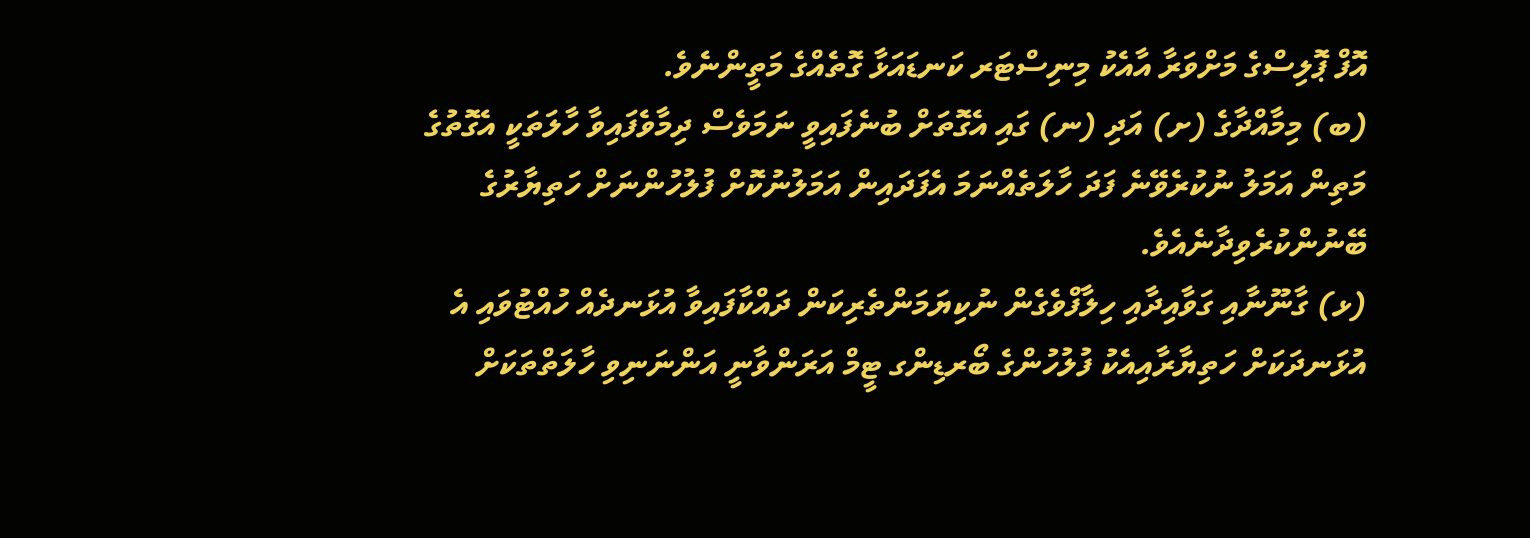އޮފް ޕޮލިސްގެ މަށްވަރާ އާއެކު މިނިސްޓަރ ކަނޑައަޅާ ގޮތެއްގެ މަތީންނެވެ.
(ބ) މިމާއްދާގެ (ށ) އަދި (ނ) ގައި އެގޮތަށް ބުނެފައިވީ ނަމަވެސް ދިމާވެފައިވާ ހާލަތަކީ އެގޮތުގެ މަތިން އަމަލު ނުކުރެވޭނެ ފަދަ ހާލަތެއްނަމަ އެފަދައިން އަމަލުނުކޮށް ފުލުހުންނަށް ހަތިޔާރުގެ ބޭނުންކުރެވިދާނެއެވެ.
(ޅ) ގާނޫނާއި ގަވާއިދާއި ހިލާފްވެގެން ނުކިޔަމަންތެރިކަން ދައްކާފައިވާ އުޅަނދެއް ހުއްޓުވައި އެ އުޅަނދަކަށް ހަތިޔާރާއިއެކު ފުލުހުންގެ ބޯރޑިންގ ޓީމް އަރަންވާނީ އަންނަނިވި ހާލަތްތަކަށް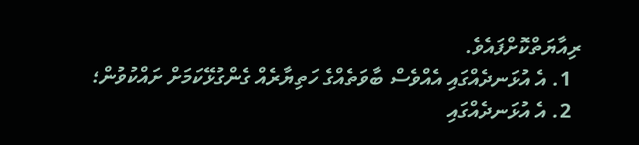ރިއާޔަތްކޮށްފައެވެ.
  1. އެ އުޅަނދެއްގައި އެއްވެސް ބާވަތެއްގެ ހަތިޔާރެއް ގެންގުޅޭކަމަށް ށައްކުވުން؛
  2. އެ އުޅަނދެއްގައި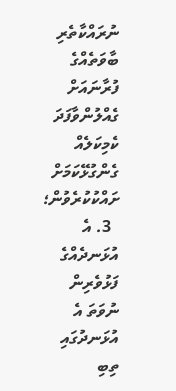ނުރައްކާތެރި ބާވަތެއްގެ ފުރާނައަށް ގެއްލުންވާފަދަ ކެމިކަލެއް ގެންގުޅޭކަމަށް ށައްކުކުރެވުން؛
  3. އެ އުޅަނދެއްގެ ފަޅުވެރިން ނުވަތަ އެ އުޅަނދުގައި ތިބި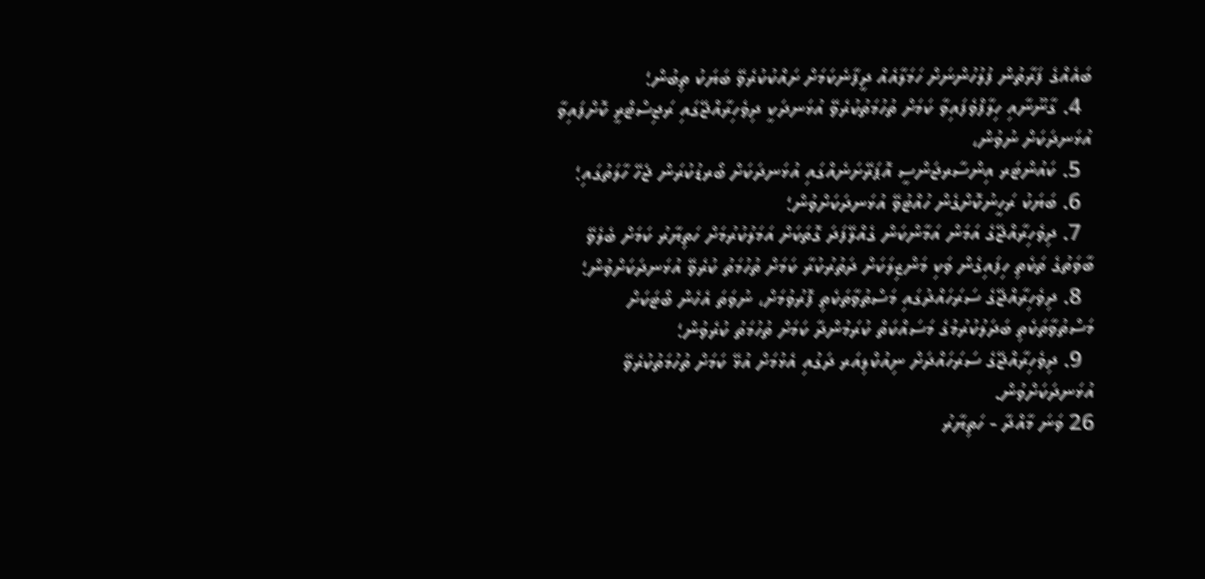ބައެއްގެ ފަރާތުން ފުލުހުންނަށް ހަމަލާއެއް ދީފާނެކަމަށް ށައްކުކުރެވޭ ބަޔަކު ތިބުން؛
  4. ގާނޫނާއި ހިލާފްވެފައިވާ ކަމަށް ތުހުމަތުކުރެވޭ އުޅަނދަކީ ދިވެހިރާއްޖޭގައި ރަޖިސްޓްރީ ކޮށްފައިވާ އުޅަނދަކަށް ނުވުން،
  5. ކައުންޓަރ އިންސާރޖަންސީ އޮޕަރޭށަނެއްގައި އުޅަނދަކަށް ބޯރޑުކުރަން ޖެހޭ ހާލަތުގައި؛
  6. ބަޔަކު ރަހީނުކޮށްގެން ހުއްޓުވޭ އުޅަނދަކަށްވުން؛
  7. ދިވެހިރާއްޖޭގެ އަމަން އަމާންކަން ގެއްލޭފަދަ ގޮތަކަށް އަމަލުކުރުމަށް ހަތިޔާރު ކަމަށް ބެލެވޭ ބާވަތުގެ ތަކެތި ހިފައިގެން ވަކި މަންޒިލަކަށް ދަތުރުކުރާ ކަމަށް ތުހުމަތު ކުރެވޭ އުޅަނދަކަށްވުން؛
  8. ދިވެހިރާއްޖޭގެ ސަރަހައްދުގައި މަސްތުވާތަކެތި ފޮރުވުމަށް، ނުވަތަ އެހެން ބޯޓަކަށް މަސްތުވާތަކެތި ބަދަލުކުރުމުގެ މަސައްކަތް ކުރަމުންދާ ކަމަށް ތުހުމަތު ކުރެވުން؛
  9. ދިވެހިރާއްޖޭގެ ސަރަހައްދަށް ނިއުކްލިއަރ ދަގުއި އެޅުމަށް އުޅޭ ކަމަށް ތުހުމަތުކުރެވޭ އުޅަނދަކަށްވުން.
26 ވަނަ މާއްދާ - ހަތިޔާރު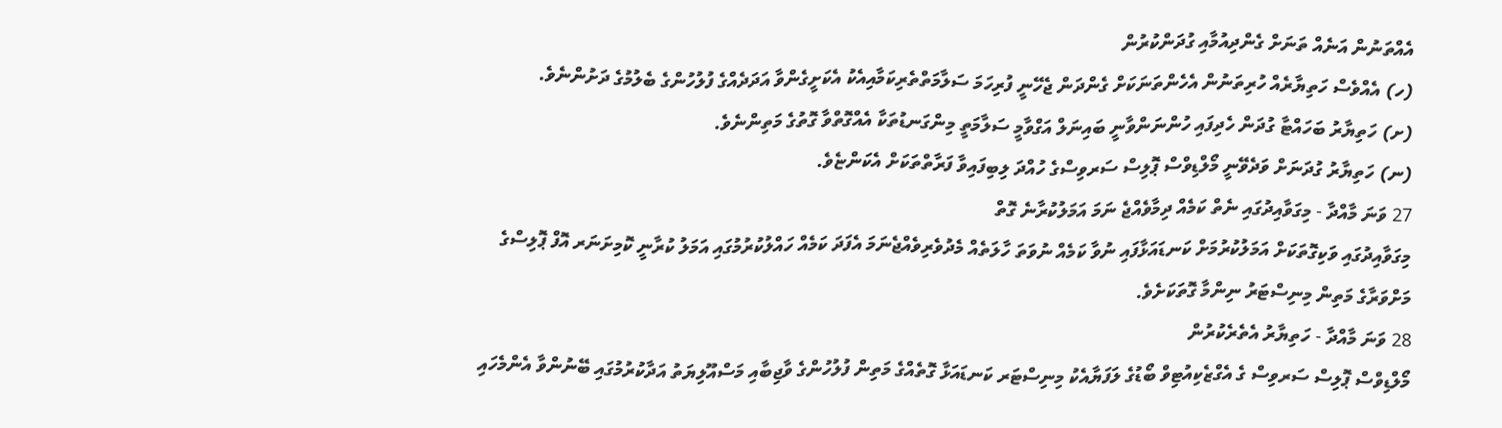އެއްތަނުން އަނެއް ތަނަށް ގެންދިއުމާއި ގުދަންކުރުން
(ހ) އެއްވެސް ހަތިޔާރެއް ހުރިތަނުން އެހެންތަނަކަށް ގެންދަން ޖެހޭނީ ފުރިހަމަ ސަލާމަތްތެރިކަމާއިއެކު އެކަށީގެންވާ އަދަދެއްގެ ފުލުހުންގެ ބެލުމުގެ ދަށުންނެވެ.
(ށ) ހަތިޔާރު ބަހައްޓާ ގުދަން ހެދިފައި ހުންނަންވާނީ ބައިނަލް އަގްވާމީ ސަލާމަތީ މިންގަނޑުތަކާ އެއްގޮތްވާ ގޮތުގެ މަތިންނެވެ.
(ނ) ހަތިޔާރު ގުދަނަށް ވަދެވޭނީ މޯލްޑިވްސް ޕޮލިސް ސަރވިސްގެ ހުއްދަ ލިބިފައިވާ ފަރާތްތަކަށް އެކަންޏެވެ.
27 ވަނަ މާއްދާ - މިގަވާއިދުގައި ނެތް ކަމެއް ދިމާވެއްޖެ ނަމަ އަމަލުކުރާނެ ގޮތް
މިގަވާއިދުގައި ވަކިގޮތަކަށް އަމަލުކުރުމަށް ކަނޑައަޅާފައި ނުވާ ކަމެއް ނުވަތަ ހާލަތެއް މެދުވެރިވެއްޖެނަމަ އެފަދަ ކަމެއް ހައްލުކުރުމުގައި އަމަލު ކުރާނީ ކޮމިށަނަރ އޮފް ޕޮލިސްގެ މަށްވަރާގެ މަތިން މިނިސްޓަރު ނިންމާ ގޮތަކަށެވެ.
28 ވަނަ މާއްދާ - ހަތިޔާރު އެތެރެކުރުން
މޯލްޑިވްސް ޕޮލިސް ސަރވިސް ގެ އެގްޒެކިއުޓިވް ބޯޑުގެ ލަފަޔާއެކު މިނިސްޓަރ ކަނޑައަޅާ ގޮތެއްގެ މަތިން ފުލުހުންގެ ވާޖިބާއި މަސްއޫލިޔަތު އަދާކުރުމުގައި ބޭނުންވާ އެންމެހައި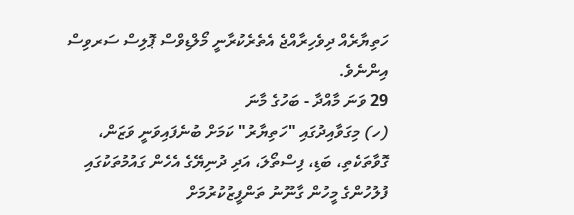ހަތިޔާރެއް ދިވެހިރާއްޖެ އެތެރެކުރާނީ މޯލްޑިވްސް ޕޮލިސް ސަރވިސް އިންނެވެ.
29 ވަނަ މާއްދާ - ބަހުގެ މާނަ
(ހ) މިގަވާއިދުގައި "ހަތިޔާރު" ކަމަށް ބުނެފައިވަނީ ވަޒަން، ގޮވާތަކެތި، ބަޑި، ފިސްތޯލަ، އަދި ދުނިޔޭގެ އެހެން ގައުމުތަކުގައި ފުލުހުންގެ މީހުން ގާނޫނު ތަންފީޒުކުރުމަށް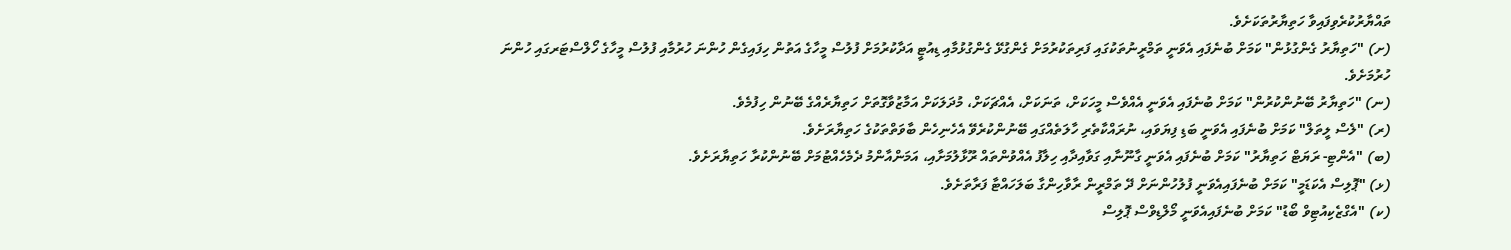ތައްޔާރުކުރެވިފައިވާ ހަތިޔާރުތަކަށެވެ.
(ށ) "ހަތިޔާރު ގެންގުޅުން" ކަމަށް ބުނެފައި އެވަނީ ތަމްރީނުތަކުގައި ފަރިތަކުރުމަށް ގެންގުޅޭ ގެންގުޅުމާއި ޑިއުޓީ އަދާކުރުމަށް ފުލުސް މީހާގެ އަތުން ހިފައިގެން ހުންނަ ހުރުމާއި ފުލުސް މީހާގެ ހޯލްސްޓަރގައި ހުންނަ ހުރުމަށެވެ.
(ނ) "ހަތިޔާރު ބޭނުންކުރުން" ކަމަށް ބުނެފައި އެވަނީ އެއްވެސް މީހަކަށް، ތަނަކަށް، އެއްޗަކަށް، މުދަލަކަށް އަމާޒުވާގޮތަށް ހަތިޔާރެއްގެ ބޭނުން ހިފުމެވެ.
(ރ) "ލެސް ލީތަލް" ކަމަށް ބުނެފައި އެވަނީ ބަޑި ފިޔަވައި، ނުރައްކާތެރި ހާލަތެއްގައި ބޭނުންކުރެވޭ އެހެނިހެން ބާވަތްތަކުގެ ހަތިޔާރަށެވެ.
(ބ) "އެންޓި- ރަޔަޓް ހަތިޔާރު" ކަމަށް ބުނެފައި އެވަނީ ގާނޫނާއި ގަވާއިދާއި ހިލާފު އެއްވުންތައް ރޫޅާލުމަށާއި، އަމަންއާންމު ދެމެހެއްޓުމަށް ބޭނުންކުރާ ހަތިޔާރަށެވެ.
(ޅ) "ޕޮލިސް އެކަޑަމީ" ކަމަށް ބުނެފައިއެވަނީ ފުލުހުންނަށް ދޭ ތަމްރީން ރާވާހިންގާ ބަލަހައްޓާ ފަރާތަށެވެ.
(ކ) "އެގްޒެކިއުޓިވް ބޯޑު" ކަމަށް ބުނެފައިއެވަނީ މޯލްޑިވްސް ޕޮލިސް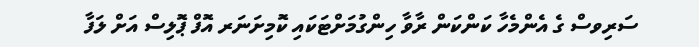ސަރިވސް ގެ އެންމެހާ ކަންކަން ރާވާ ހިންގުމަށްޓަކައި ކޮމިށަނަރ އޮފް ޕޮލިސް އަށް ލަފާ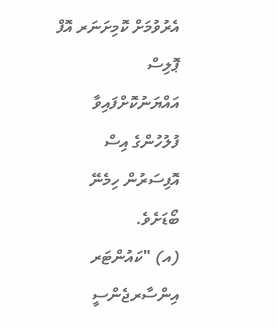އެރުވުމަށް ކޮމިށަނަރ އޮފް ޕޮލިސް އައްޔަނުކޮށްފައިވާ ފުލުހުންގެ އިސް އޮފިސަރުން ހިމެނޭ ބޯޑަށެވެ.
(އ) "ކައުންޓަރ އިންސާރޖެންސީ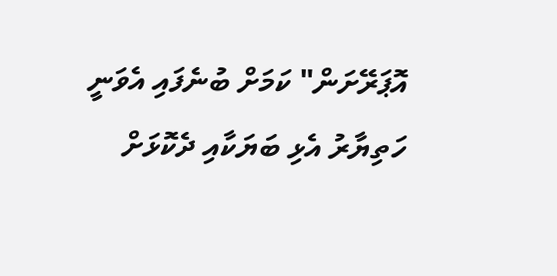އޮޕަރޭށަން" ކަމަށް ބުނެފައި އެވަނީ ހަތިޔާރު އެޅި ބަޔަކާއި ދެކޮޅަށް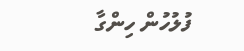ފުލުހުން ހިންގާ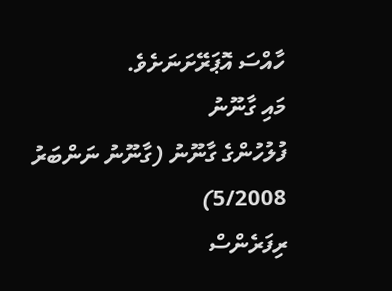ހާއްސަ އޮޕަރޭށަނަށެވެ.
މައި ގާނޫނު
ފުލުހުންގެ ގާނޫނު (ގާނޫނު ނަންބަރު 5/2008)
ރިފަރެންސް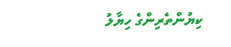ކިޔުންތެރިންގެ ހިޔާލު